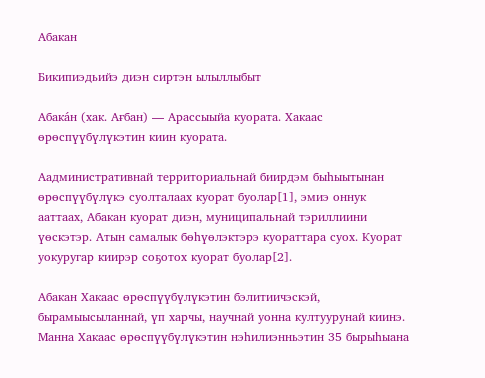Абакан

Бикипиэдьийэ диэн сиртэн ылыллыбыт

Абака́н (хак. Ағбан) — Арассыыйа куората. Хакаас өрөспүүбүлүкэтин киин куората.

Аадминистративнай территориальнай биирдэм быһыытынан өрөспүүбүлүкэ суолталаах куорат буолар[1], эмиэ оннук ааттаах, Абакан куорат диэн, муниципальнай тэриллиини үөскэтэр. Атын самалык бөһүөлэктэрэ куораттара суох. Куорат уокуругар киирэр соҕотох куорат буолар[2].

Абакан Хакаас өрөспүүбүлүкэтин бэлитиичэскэй, бырамыысыланнай, үп харчы, научнай уонна култуурунай киинэ. Манна Хакаас өрөспүүбүлүкэтин нэһилиэнньэтин 35 бырыһыана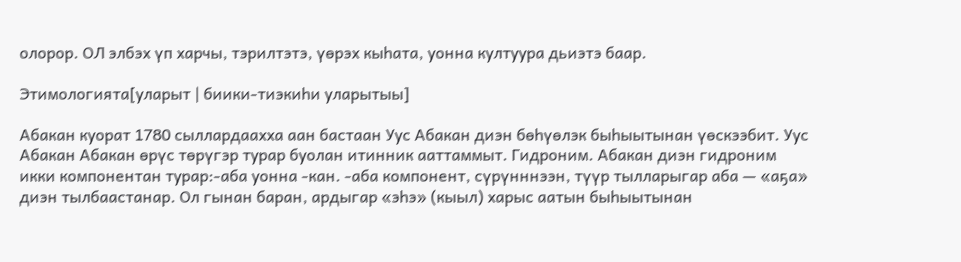олорор. ОЛ элбэх үп харчы, тэрилтэтэ, үөрэх кыһата, уонна култуура дьиэтэ баар.

Этимологията[уларыт | биики-тиэкиһи уларытыы]

Абакан куорат 1780 сыллардаахха аан бастаан Уус Абакан диэн бөһүөлэк быһыытынан үөскээбит. Уус Абакан Абакан өрүс төрүгэр турар буолан итинник ааттаммыт. Гидроним. Абакан диэн гидроним икки компонентан турар:-аба уонна -кан. -аба компонент, сүрүнннээн, түүр тылларыгар аба — «аҕа» диэн тылбаастанар. Ол гынан баран, ардыгар «эһэ» (кыыл) харыс аатын быһыытынан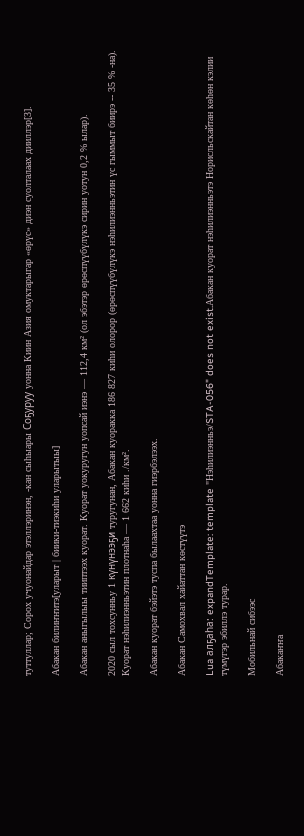туттуллар; Сорох учуонайдар этэллэринэн, -кан сыһыары Соҕуруу уонна Киин Азия омуктарыгар «өрүс» диэн суолталаах дииллэр[3].

Абакан билиҥҥитэ[уларыт | биики-тиэкиһи уларытыы]

Абакан аныгылыы тииптээх куорат. Куорат уокуругун уопсай иэнэ — 112,4 км² (ол эбэтэр өрөспүүбүлүкэ сирин уотун 0,2 % ылар).

2020 сыл тохсунньу 1 күнүнээҕи туругунан, Абакан куоракка 186 827 киһи олорор (өрөспүүбүлүкэ нэһилиэнньэтин үс гыммыт биирэ -- 35 % -на). Куорат нэһилиэнньэтин плотнаһа — 1 662 киһи ./км².

Абакан куорат бэйэтэ туспа былаахтаа уонна гиэрбэлээх.

Абакан Самохвал хайаттан көстүүтэ

Lua алҕаһа: expandTemplate: template "Нэһилиэнньэ/STA-056" does not exist.Абакан куорат нэһилиэнньэтэ Норисльскайтан көһөн кэлии түмүгэр эбиллэ турар.

Мобильнай сибээс

Абакаҥҥа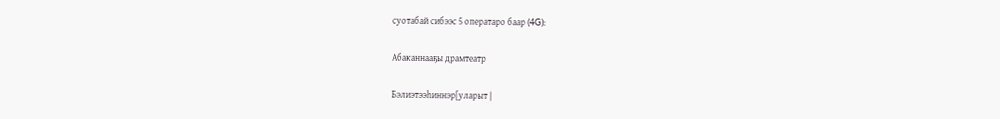суотабай сибээс 5 оператаро баар (4G):

Абаканнааҕы драмтеатр

Бэлиэтээһиннэр[уларыт |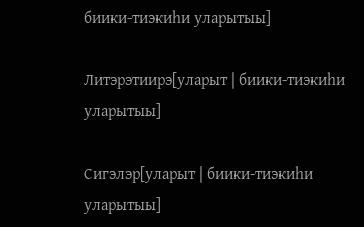биики-тиэкиһи уларытыы]

Литэрэтиирэ[уларыт | биики-тиэкиһи уларытыы]

Сигэлэр[уларыт | биики-тиэкиһи уларытыы]